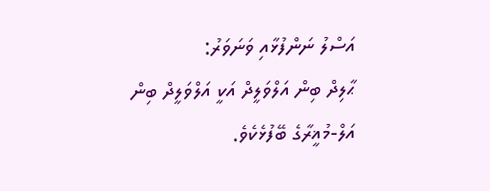އަސްލު ނަންފުޅާއި ވަނަވަރު:
ޙާލިދް ބިން އަލްވަލީދް އަކީ އަލްވަލީދް ބިން އަލް-މުޣީރާގެ ބޭފުޅެކެވެ.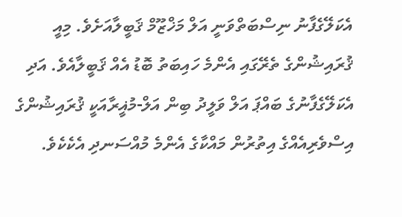އެކަލޭގެފާނު ނިސްބަތްވަނީ އަލް މަޚްޒޫމް ޤަބީލާއަށެވެ. މިއީ ޤުރައިޝުންގެ ތެރޭގައި އެންމެ ހައިބަތު ބޮޑު އެއް ޤަބީލާއެވެ. އަދި އެކަލޭގެފާނުގެ ބައްޕަ އަލް ވަލީދު ބިން އަލް-މުޣީރާއަކީ ޤުރައިޝުންގެ އިސްވެރިއެއްގެ އިތުރުން މައްކާގެ އެންމެ މުއްސަނދި އެކެކެވެ.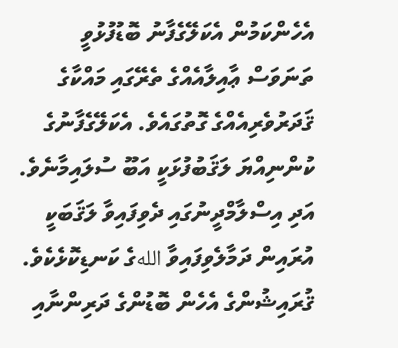އެހެންކަމުން އެކަލޭގެފާނު ބޮޑުފުޅުވީ ތަނަވަސް ޢާއިލާއެއްގެ ތެރޭގައި މައްކާގެ ޤަދަރުވެރިއެއްގެ ގޮތުގައެވެ. އެކަލޭގެފާނުގެ ކުންނިއްޔަ ލަޤަބުފުޅަކީ އަބޫ ސުލައިމާނެވެ. އަދި އިސްލާމްދީނުގައި ދެވިފައިވާ ލަޤަބަކީ އުރައިން ދަމާލެވިފައިވާ اللهގެ ކަނޑިކޮޅެކެވެ.
ޤުރައިޝުންގެ އެހެން ބޮޑުންގެ ދަރިންނާއި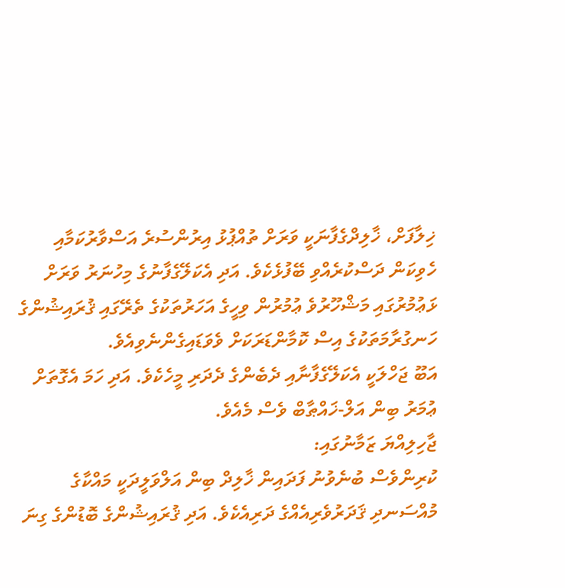ޚިލާފަށް، ޚާލިދްގެފާނަކީ ވަރަށް ތުއްޕުޅު އިރުންސުރެ އަސްވާރުކަމާއި ހެވިކަން ދަސްކުރެއްވި ބޭފުޅެކެވެ. އަދި އެކަލޭގެފާނުގެ މިހުނަރު ވަރަށް ޅަޢުމުރުގައި މަޝްހޫރުވެ ޢުމުރުން ވިހީގެ އަހަރުތަކުގެ ތެރޭގައި ޤުރައިޝުންގެ ހަނގުރާމަތަކުގެ އިސް ކޮމާންޑަރަކަށް ވެވަޑައިގެންނެވިއެވެ.
އަބޫ ޖަހްލަކީ އެކަލޭގެފާނާއި ދެބެންގެ ދެދަރި މީހެކެވެ. އަދި ހަމަ އެގޮތަށް ޢުމަރު ބިން އަލް-ޚައްޠާބް ވެސް މެއެވެ.
ޖާހިލިއްޔަ ޒަމާނުގައި:
ކުރިންވެސް ބުނެވުނު ފަދައިން ޚާލިދް ބިން އަލްވަލީދަކީ މައްކާގެ މުއްސަނދި ޤަދަރުވެރިއެއްގެ ދަރިއެކެވެ. އަދި ޤުރައިޝުންގެ ބޮޑުންގެ ގިނަ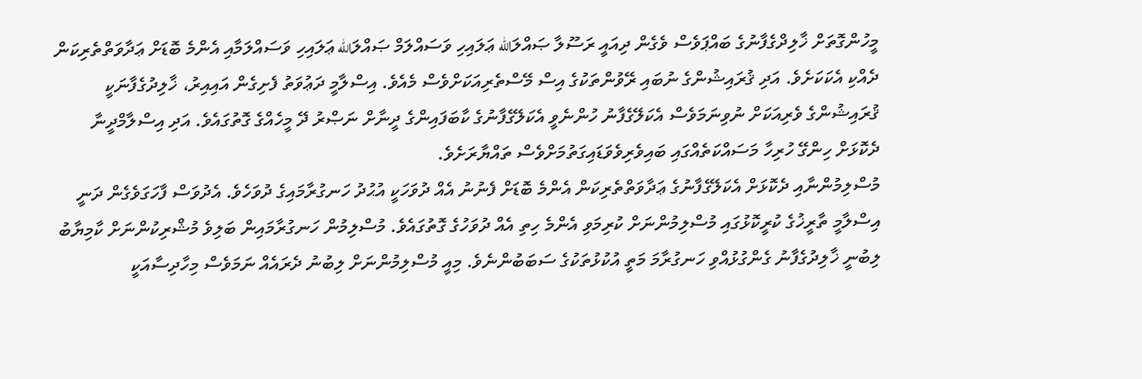މީހުންގޮތަށް ޚާލިދްގެފާނުގެ ބައްޕަވެސް ވެގެން ދިއައީ ރަސޫލާ ޞައްލަالله ޢަލައިހި ވަސައްލަމް ޞައްލަالله ޢަލައިހި ވަސައްލަމާއި އެންމެ ބޮޑަށް ޢަދާވަތްތެރިކަން ދެއްކި އެކަކަށެވެ. އަދި ޤުރައިޝުންގެ ނުބައި ރޭވުންތަކުގެ އިސް މޭސްތެރިއަކަށްވެސް މެއެވެ. އިސްލާމީ ދަޢުވަތު ފެށިގެން އައިއިރު، ޚާލިދުގެފާނަކީ ޤުރައިޝުންގެ ވެރިއަކަށް ނުވިނަމަވެސް އެކަލޭގެފާނު ހުންނެވީ އެކަލޭގެފާނުގެ ކާބަފައިންގެ ދީނާށް ނަޞްރު ދޭ މީހެއްގެ ގޮތުގައެވެ. އަދި އިސްލާމްދީނާ ދެކޮޅަށް ހިންގޭ ހުރިހާ މަސައްކަތެއްގައި ބައިވެރިވެވަޑައިގަތުމަށްވެސް ތައްޔާރަށެވެ.
މުސްލިމުންނާއި ދެކޮޅަށް އެކަލޭގެފާނުގެ ޢަދާވަތްތެރިކަން އެންމެ ބޮޑަށް ފެނުނު އެއް ދުވަހަކީ އުޙުދު ހަނގުރާމައިގެ ދުވަހެވެ. އެދުވަސް ފާހަގަވެގެން ދަނީ އިސްލާމީ ތާރީޚުގެ ކުރީކޮޅުގައި މުސްލިމުންނަށް ކުރިމަވި އެންމެ ހިތި އެއް ދުވަހުގެ ގޮތުގައެވެ. މުސްލިމުން ހަނގުރާމައިން ބަލިވެ މުޝްރިކުންނަށް ކާމިޔާބު ލިބުނީ ޚާލިދުގެފާނު ގެންގުޅުއްވި ހަނގުރާމަ މަތީ އުކުޅުތަކުގެ ސަބަބުންނެވެ. މިއީ މުސްލިމުންނަށް ލިބުނު ދެރައެއް ނަމަވެސް މިހާދިސާއަކީ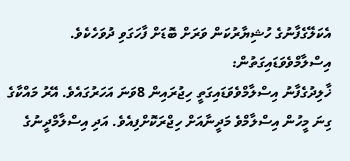އެކަލޭގެފާނުގެ ހުޝިޔާރުކަން ވަރަށް ބޮޑަށް ފާހަގަވި ދުވަހެކެވެ.
އިސްލާމްވެވަޑައިގަތުން:
ޚާލިދުގެފާނު އިސްލާމްވެވަޑައިގަތީ ހިޖުރައިން 8ވަނަ އަހަރުގައެވެ. އޭރު މައްކާގެ ގިނަ މީހުން އިސްލާމްވެ މަދީނާއަށް ހިޖްރަކޮށްފިއެވެ. އަދި އިސްލާމްދީނުގެ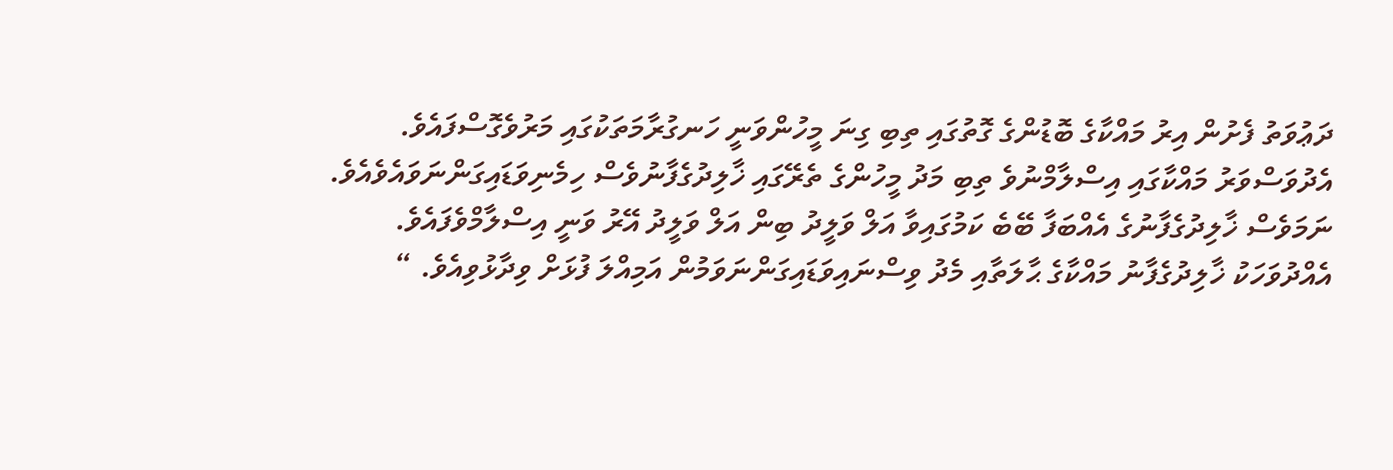ދަޢުވަތު ފެށުން އިރު މައްކާގެ ބޮޑުންގެ ގޮތުގައި ތިބި ގިނަ މީހުންވަނީ ހަނގުރާމަތަކުގައި މަރުވެގޮސްފައެވެ. އެދުވަސްވަރު މައްކާގައި އިސްލާމްނުވެ ތިބި މަދު މީހުންގެ ތެރޭގައި ޚާލިދުގެފާނުވެސް ހިމެނިވަޑައިގަންނަވައެވެއެވެ. ނަމަވެސް ޚާލިދުގެފާނުގެ އެއްބަފާ ބޭބެ ކަމުގައިވާ އަލް ވަލީދު ބިން އަލް ވަލީދު އޭރު ވަނީ އިސްލާމްވެފައެވެ.
އެއްދުވަހަކު ޚާލިދުގެފާނު މައްކާގެ ޙާލަތާއި މެދު ވިސްނައިވަޑައިގަންނަވަމުން އަމިއްލަ ފުޅަށް ވިދާޅުވިއެވެ. “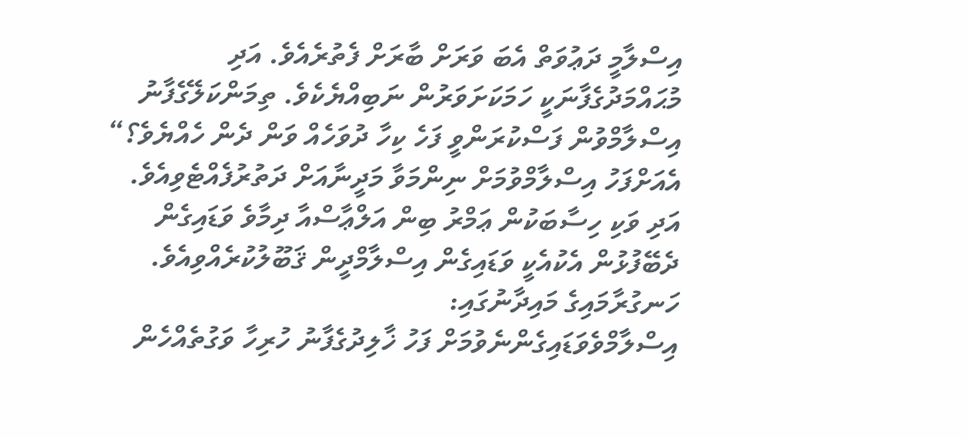އިސްލާމީ ދަޢުވަތް އެބަ ވަރަށް ބާރަށް ފެތުރެއެވެ. އަދި މުޙައްމަދުގެފާނަކީ ހަމަކަށަވަރުން ނަބިއްޔެކެވެ. ތިމަންކަލޭގެފާނު އިސްލާމްވުން ފަސްކުރަންވީ ފަހެ ކިހާ ދުވަހެއް ވަން ދެން ހެއްޔެވެ؟“ އެއަށްފަހު އިސްލާމްވުމަށް ނިންމަވާ މަދީނާއަށް ދަތުރުފެއްޓެވިއެވެ. އަދި ވަކި ހިސާބަކުން ޢަމްރު ބިން އަލްޢާސްއާ ދިމާވެ ވަޑައިގެން ދެބޭފުޅުން އެކުއެކީ ވަޑައިގެން އިސްލާމްދީން ޤަބޫލުކުރެއްވިއެވެ.
ހަނގުރާމައިގެ މައިދާނުގައި:
އިސްލާމްވެވަޑައިގެންނެވުމަށް ފަހު ޚާލިދުގެފާނު ހުރިހާ ވަގުތެއްހެން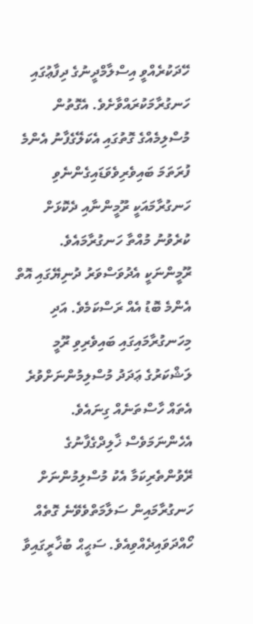ހޭދަކުރެއްވީ އިސްލާމްދީނުގެ ދިފާޢުގައި ހަނގުރާމަކުރައްވާށެވެ. އެގޮތުން މުސްލިމެއްގެ ގޮތުގައި އެކަލޭގެފާނު އެންމެ ފުރަތަމަ ބައިވެރިވެވަޑައިގެންނެވި ހަނގުރާމައަކީ ރޫމީންނާއި ދެކޮޅަށް ކުރެވުނު މުއްތާ ހަނގުރާމައެވެ. ރޫމީންނަކީ އެދުވަސްވަރު ދުނިޔޭގައި އޮތް އެންމެ ބޮޑު އެއް ރަސްކަމެވެ. އަދި މިހަނގުރާމައިގައި ބައިވެރިވި ރޫމީ ލަޝްކަރުގެ ޢަދަދު މުސްލިމުންނަށްވުރެ އެތައް ހާސްތަނެއް ގިނައެވެ. އެހެންނަމަވެސް ޚާލިދްގެފާނުގެ ރޭވުންތެރިކަމާ އެކު މުސްލިމުންނަށް ހަނގުރާމައިން ސަލާމަތްވެވޭނެ ގޮތެއް ހޯއްދަވައިދެއްވިއެވެ. ސަޙީޙް ބުޚާރީގައިވާ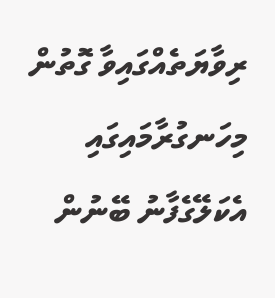ރިވާޔަތެއްގައިވާ ގޮތުން މިހަނގުރާމައިގައި އެކަލޭގެފާނު ބޭނުން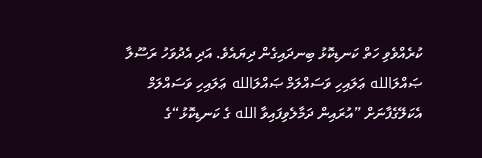ކުރެއްވެވި ހަތް ކަނޑިކޮޅު ބިނދައިގެން ދިޔައެވެ. އަދި އެދުވަހު ރަސޫލާ ޞައްލަالله ޢަލައިހި ވަސައްލަމް ޞައްލަالله ޢަލައިހި ވަސައްލަމް އެކަލޭގެފާނަށް ”އުރައިން ދަމާލެވިފައިވާ الله ގެ ކަނޑިކޮޅު“ގެ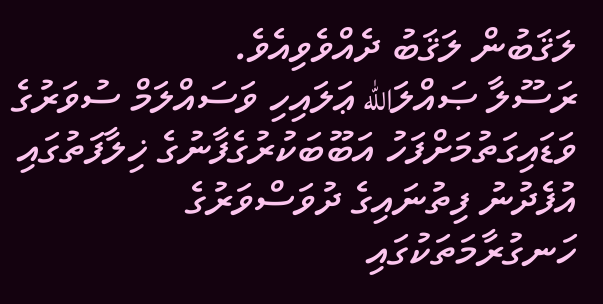ލަޤަބުން ލަޤަބު ދެއްވެވިއެވެ.
ރަސޫލާ ޞައްލަالله ޢަލައިހި ވަސައްލަމް ސުވަރުގެ ވަޑައިގަތުމަށްފަހު އަބޫބަކުރުގެފާނުގެ ޚިލާފަތުގައި އުފެދުނު ފިތުނައިގެ ދުވަސްވަރުގެ ހަނގުރާމަތަކުގައި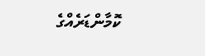ކޮމާންޑަރެއްގެ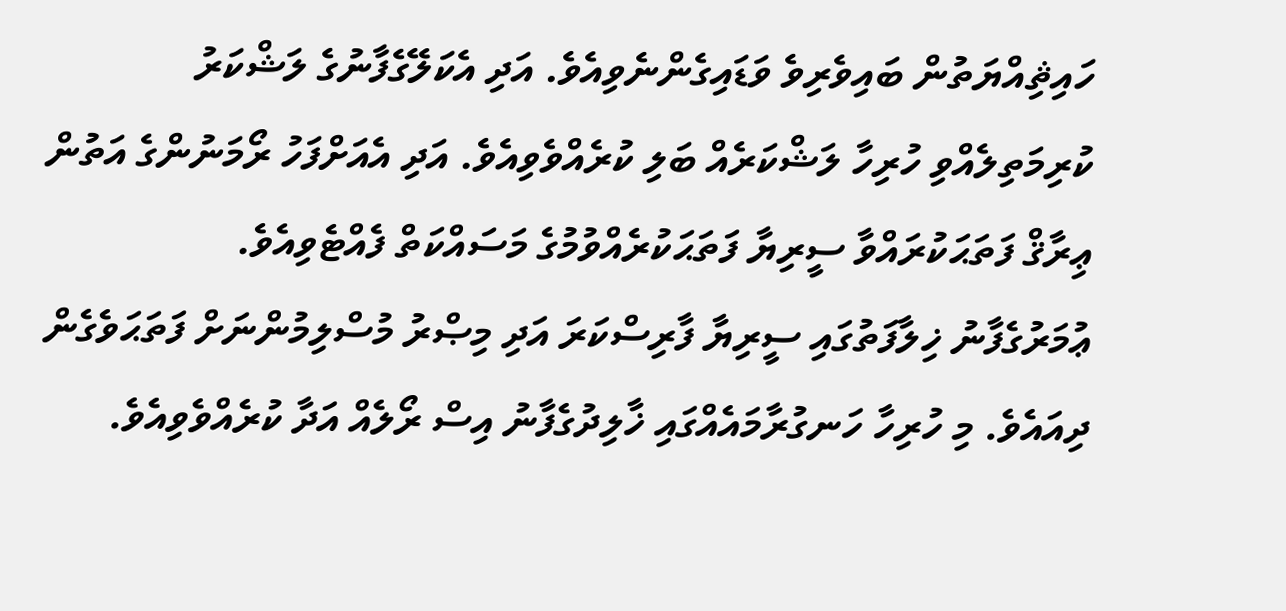ހައިޘިއްޔަތުން ބައިވެރިވެ ވަޑައިގެންނެވިއެވެ. އަދި އެކަލޭގެފާނުގެ ލަޝްކަރު ކުރިމަތިލެއްވި ހުރިހާ ލަޝްކަރެއް ބަލި ކުރެއްވެވިއެވެ. އަދި އެއަށްފަހު ރޯމަނުންގެ އަތުން ޢިރާޤް ފަތަޙަކުރައްވާ ސީރިޔާ ފަތަޙަކުރެއްވުމުގެ މަސައްކަތް ފެއްޓެވިއެވެ.
ޢުމަރުގެފާނު ޚިލާފަތުގައި ސީރިޔާ ފާރިސްކަރަ އަދި މިޞްރު މުސްލިމުންނަށް ފަތަޙަވެގެން ދިއައެވެ. މި ހުރިހާ ހަނގުރާމައެއްގައި ޚާލިދުގެފާނު އިސް ރޯލެއް އަދާ ކުރެއްވެވިއެވެ.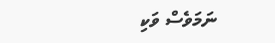ނަމަވެސް ވަކި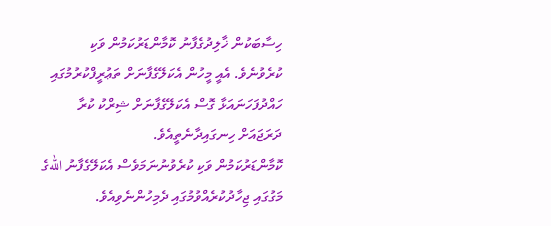ހިސާބަކުން ޚާލިދުގެފާނު ކޮމާންޑަރުކަމުން ވަކި ކުރެވުނެވެ. އެއީ މީހުން އެކަލޭގެފާނަށް ތަޢުރީފްކުރުމުގައި ހައްދުފަހަނައަޅާ ގޮސް އެކަލޭގެފާނަށް ޝިރްކު ކުރާ ދަރަޖައަށް ހިނގައިދާނެތީއެވެ.
ކޮމާންޑަރުކަމުން ވަކި ކުރެވުނުނަމަވެސް އެކަލޭގެފާނު اللهގެ މަގުގައި ޖިހާދުކުރެއްވުމުގައި ދެމިހުންނެވިއެވެ.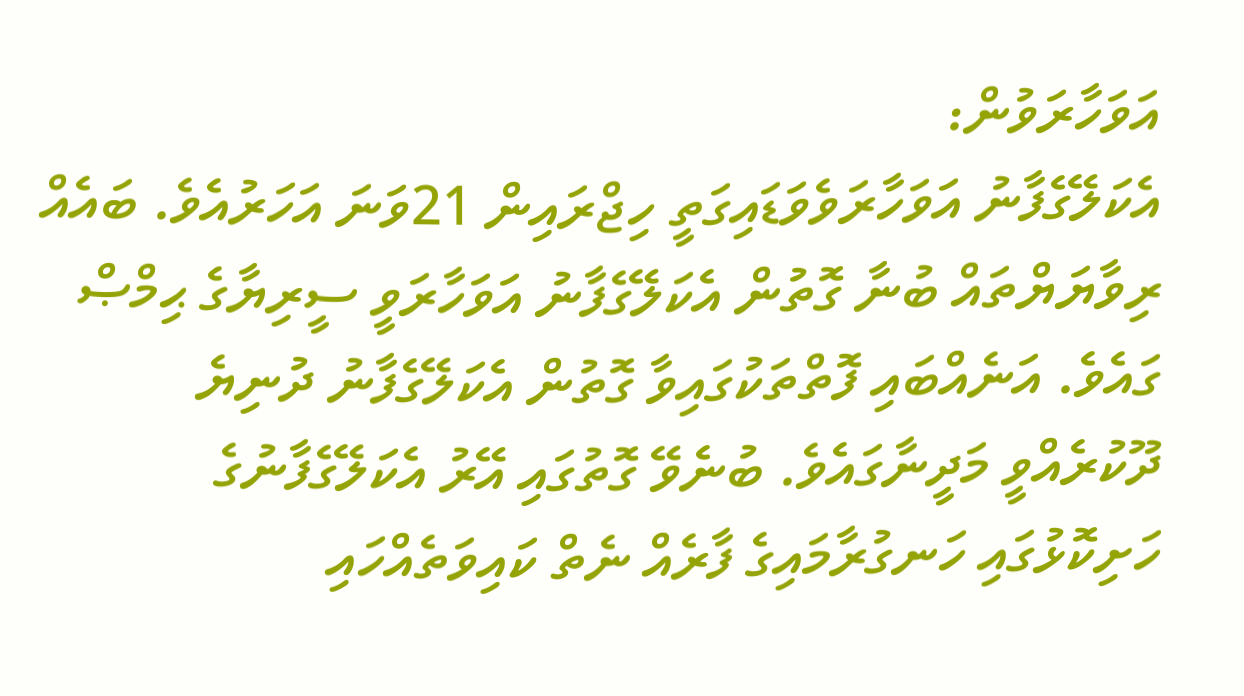އަވަހާރަވުން:
އެކަލޭގެފާނު އަވަހާރަވެވަޑައިގަތީ ހިޖްރައިން 21ވަނަ އަހަރުއެވެ. ބައެއް ރިވާޔަޔްތައް ބުނާ ގޮތުން އެކަލޭގެފާނު އަވަހާރަވީ ސީރިޔާގެ ޙިމްޞް ގައެވެ. އަނެއްބައި ފޮތްތަކުގައިވާ ގޮތުން އެކަލޭގެފާނު ދުނިޔެ ދޫކުރެއްވީ މަދީނާގައެވެ. ބުނެވޭ ގޮތުގައި އޭރު އެކަލޭގެފާނުގެ ހަށިކޮޅުގައި ހަނގުރާމައިގެ ފާރެއް ނެތް ކައިވަތެއްހައި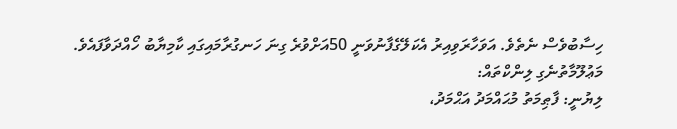ހިސާބުވެސް ނެތެވެ. އަވަހާރަވިއިރު އެކަލޭގެފާނުވަނީ 50އަށްވުރެ ގިނަ ހަނގުރާމައިގައި ކާމިޔާބު ހޯއްދަވާފައެވެ.
މަޢުލޫމާތުނެގި ލިންކްތައް:
ލިޔުނީ: ފާޠިމަތު މުޙައްމަދު އަޙްމަދު،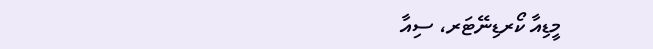މީޑިއާ ކޯރޑިނޭޓަރ، ސިއާ